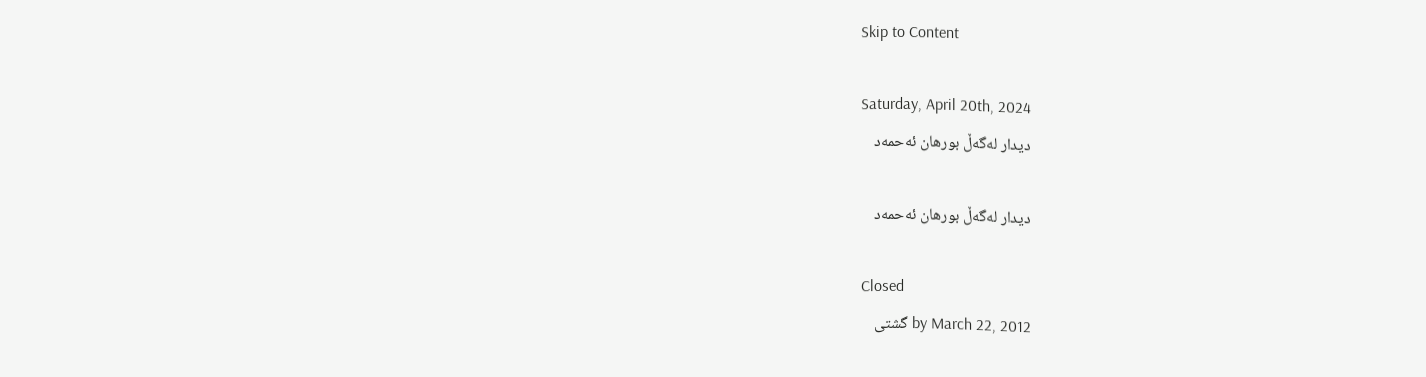Skip to Content

Saturday, April 20th, 2024
دیدار لەگەڵ بورهان ئەحمەد

دیدار لەگەڵ بورهان ئەحمەد

Closed
by March 22, 2012 گشتی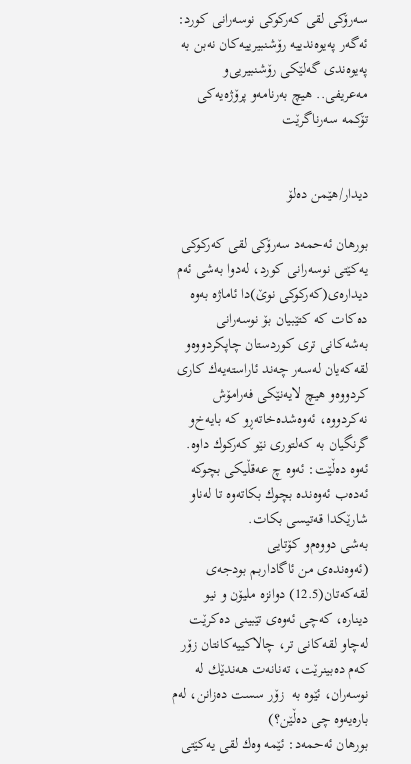سه‌رۆكی لقی كه‌ركوكی نوسه‌رانی كورد:
ئه‌گه‌ر په‌یوه‌ندییه‌ رۆشنبیرییه‌كان نه‌بن به‌ په‌یوه‌ندی گه‌لێكی رۆشنبیریی‌و مه‌عریفی.. هیچ به‌رنامه‌و پرۆژه‌یه‌كی تۆكمه‌ سه‌رناگرێت


دیدار/هێمن ده‌لۆ

بورهان ئه‌حمه‌د سه‌رۆكی لقی كه‌ركوكی یه‌كێتی نوسه‌رانی كورد، له‌دوا به‌شی ئه‌م دیداره‌ی(كه‌ركوكی نوێ‌)دا ئاماژه‌ به‌وه‌ ده‌كات كه‌ كتێبیان بۆ نوسه‌رانی به‌شه‌كانی تری كوردستان چاپكردووه‌‌و لقه‌كه‌یان له‌سه‌ر چه‌ند ئاراسته‌یه‌ك كاری كردووه‌و هیچ لایه‌نێكی فه‌رامۆش نه‌كردووه‌، ئه‌وه‌شده‌خاته‌ڕو كه‌ بایه‌خ‌و گرنگیان به‌ كه‌لتوری نێو كه‌ركوك داوه‌. ئه‌وه‌ ده‌ڵێت: ئه‌وه‌ چ عه‌قڵیكی بچوكه‌ ئه‌ده‌ب ئه‌وه‌نده‌ بچوك بكاته‌وه‌ تا له‌ناو شارێكدا قه‌تیسی بكات.
به‌شی دووه‌م‌و كۆتایی
(ئه‌وه‌نده‌ی من ئاگاداربم بودجه‌ی لقه‌كه‌تان(12.5) دوانزه‌ ملیۆن و نیو دیناره‌، كه‌چی ئه‌وه‌ی تێبینی ده‌كرێت له‌چاو لقه‌كانی تر، چالاكییه‌كانتان زۆر كه‌م ده‌بینرێت، ته‌نانه‌ت هه‌ندێك له‌ نوسه‌ران، ئێوه‌ به‌  زۆر سست ده‌زانن، له‌م باره‌یه‌وه‌ چی ده‌ڵێن؟)
بورهان ئه‌حمه‌د: ئێمه‌ وه‌ك لقی یه‌كێتی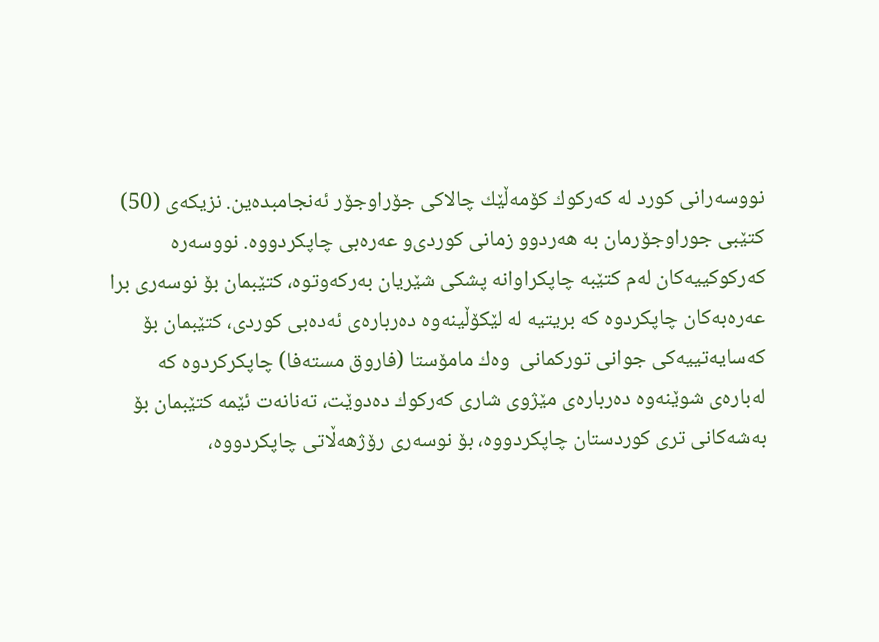نووسه‌رانی كورد له‌ كه‌ركوك كۆمه‌ڵێك چالاكی جۆراوجۆر ئه‌نجامبده‌ین. نزیكه‌ی (50) كتێبی جوراوجۆرمان به‌ هه‌ردوو زمانی كوردی‌و عه‌ره‌بی چاپكردووه‌. نووسه‌ره‌ كه‌ركوكییه‌كان له‌م كتێبه‌ چاپكراوانه‌ پشكی شێریان به‌ركه‌وتوه‌، كتێبمان بۆ نوسه‌ری برا عه‌ره‌به‌كان چاپكردوه‌ كه‌ بریتیه‌ له‌ لێكۆڵینه‌وه‌ ده‌رباره‌ی ئه‌ده‌بی كوردی، كتێبمان بۆ كه‌سایه‌تییه‌كی جوانی توركمانی  وه‌ك مامۆستا (فاروق مسته‌فا) چاپكركردوه‌ كه‌ له‌باره‌ی شوێنه‌وه‌ ده‌رباره‌ی مێژوی شاری كه‌ركوك ده‌دوێت، ته‌نانه‌ت ئێمه‌ كتێبمان بۆ به‌شه‌كانی تری كوردستان چاپكردووه‌، بۆ نوسه‌ری رۆژهه‌ڵاتی چاپكردووه‌،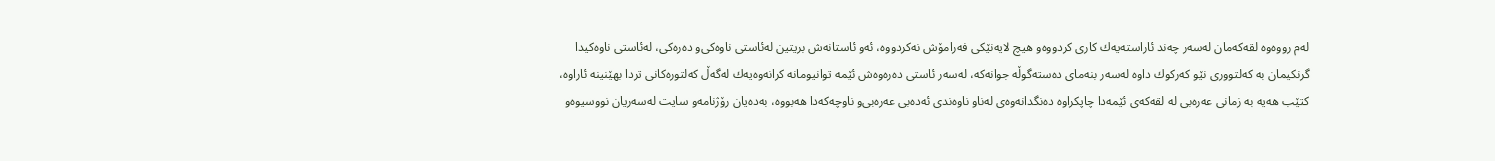له‌م رووه‌وه‌ لقه‌كه‌مان له‌سه‌ر چه‌ند ئاراسته‌یه‌ك كاری كردووه‌و هیچ لایه‌نێكی فه‌رامۆش نه‌كردووه‌، ئه‌و ئاستانه‌ش بریتین له‌ئاستی ناوه‌كی‌و ده‌ره‌كی، له‌ئاستی ناوه‌كیدا گرنكیمان به‌ كه‌لتووری نێو كه‌ركوك داوه‌ له‌سه‌ر بنه‌مای ده‌سته‌گوڵه‌ جوانه‌كه‌، له‌سه‌ر ئاستی ده‌ره‌وه‌ش ئێمه‌ توانیومانه‌ كرانه‌وه‌یه‌ك له‌گه‌ڵ كه‌لتوره‌كانی تردا بهێنینه‌ ئاراوه‌، كتێب هه‌یه‌ به‌ زمانی عه‌ره‌بی له‌ لقه‌كه‌ی ئێمه‌دا چاپكراوه‌ ده‌نگدانه‌وه‌ی له‌ناو ناوه‌ندی ئه‌ده‌بی عه‌ره‌بی‌و ناوچه‌كه‌دا هه‌بووه‌، به‌ده‌یان رۆژنامه‌و سایت له‌سه‌ریان نووسیوه‌و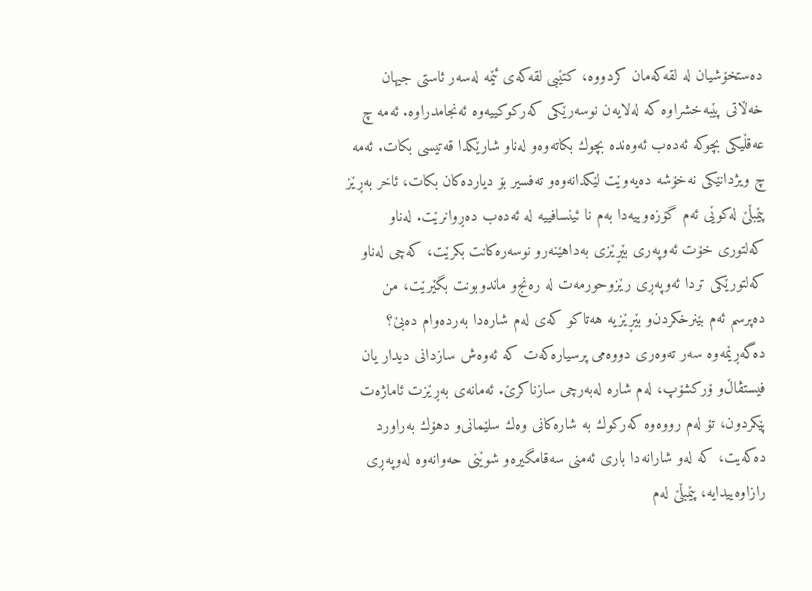ده‌ستخۆشیان له‌ لقه‌كه‌مان كردووه‌، كتێبی لقه‌كه‌ی ئێمه‌ له‌سه‌ر ئاستی جیهان خه‌ڵاتی پێبه‌خشراوه‌ كه‌ له‌لایه‌ن نوسه‌رێكی كه‌ركوكییه‌وه‌ ئه‌نجامدراوه‌. ئه‌مه‌ چ عه‌قڵیكی بچوكه‌ ئه‌ده‌ب ئه‌وه‌نده‌ بچوك بكاته‌وه‌‌و له‌ناو شارێكدا قه‌تیسی بكات. ئه‌مه‌ چ ویژدانێكی نه‌خۆشه‌ ده‌یه‌وێت لێكدانه‌وه‌و ته‌فسیر بۆ دیارده‌كان بكات، ئاخر به‌ڕێز پێمبڵێ له‌كوێی ئه‌م گۆزه‌وییه‌دا به‌م نا ئینسافییه‌ له‌ ئه‌ده‌ب ده‌ڕوانرێت. له‌ناو كه‌لتوری خۆت ئه‌وپه‌ری بێڕێزی به‌داهێنه‌رو نوسه‌ره‌كانت بكرێت، كه‌چی له‌ناو كه‌لتورێكی تردا ئه‌وپه‌ڕی رێزوحورمه‌ت له‌ ره‌نج‌و ماندوبونت بگێرێت، من ده‌پرسم ئه‌م بێنرخكردن‌و بێڕێزیه‌ هه‌تاكو كه‌ی له‌م شاره‌دا به‌رده‌وام ده‌بێ؟ ده‌گه‌ڕێمه‌وه‌ سه‌ر ته‌وه‌ری دووه‌می پرسیاره‌كه‌ت كه‌ ئه‌وه‌ش سازدانی دیدار یان فیستڤاڵ‌و ۆركشۆپ، له‌م شاره‌ له‌به‌رچی سازناكرێ. ئه‌مانه‌ی به‌ڕێزت ئاماژه‌ت پێكردون، تۆ له‌م رووه‌وه‌ كه‌ركوك به‌ شاره‌كانی وه‌ك سلێمانی‌و دهۆك به‌راورد ده‌كه‌یت، كه‌ له‌و شارانه‌دا باری ئه‌منی سه‌قامگیره‌و شوێنی حه‌وانه‌وه‌ له‌وپه‌ڕی رازاوه‌ییدایه‌، پێمبڵێ له‌م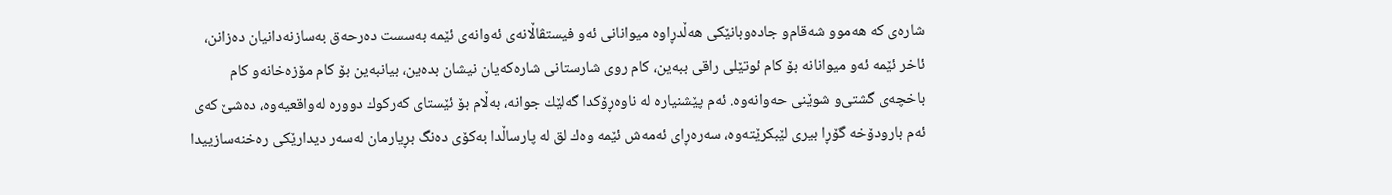شاره‌ی كه‌ هه‌موو شه‌قام‌و جاده‌وبانێكی هه‌ڵدڕاوه‌ میوانانی ئه‌و فیستڤاڵانه‌ی ئه‌وانه‌ی ئێمه‌ به‌سست ده‌رحه‌ق به‌سازنه‌دانیان ده‌زانن، ئاخر ئێمه‌ ئه‌و میوانانه‌ بۆ كام ئوتێلی راقی ببه‌ین، كام روی شارستانی شاره‌كه‌یان نیشان بده‌ین، بیانبه‌ین بۆ كام مۆزه‌خانه‌و كام باخچه‌ی گشتی‌و شوێنی حه‌وانه‌وه‌. ئه‌م پێشنیاره‌ له‌ ناوه‌ڕۆكدا گه‌لێك جوانه‌، به‌ڵام بۆ ئێستای كه‌ركوك دووره‌ له‌واقعیه‌وه‌، ده‌شێ كه‌ی ئه‌م بارودۆخه‌ گۆڕا بیری لێبكرێته‌وه‌، سه‌ره‌ڕای ئه‌مه‌ش ئێمه‌ وه‌ك لق له‌ پارساڵدا به‌كۆی ده‌نگ بڕیارمان له‌سه‌ر دیدارێكی ره‌خنه‌سازییدا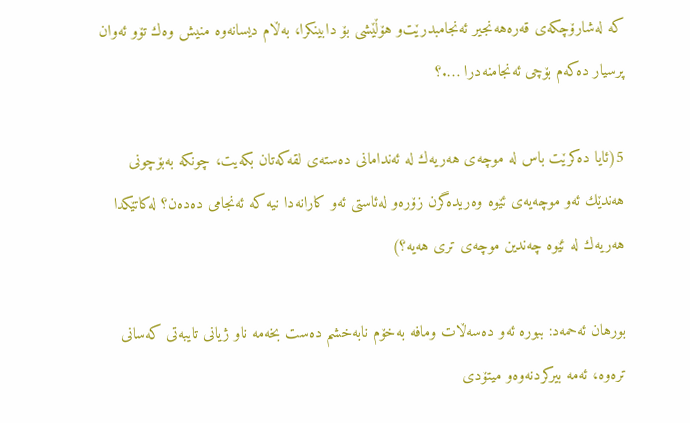كه‌ له‌شارۆچكه‌ی قه‌ره‌هه‌نجیر ئه‌نجامبدرێت‌و هۆڵێشی بۆ دابینكرا، به‌ڵام دیسانه‌وه‌ منیش وه‌ك تۆو ئه‌وان پرسیار ده‌كه‌م بۆچی ئه‌نجامنه‌درا ….؟

5(ئایا ده‌كرێت باس له‌ موچه‌ی هه‌ریه‌ك له‌ ئه‌ندامانی ده‌سته‌ی لقه‌كه‌تان بكه‌یت، چونكه‌ به‌بۆچونی هه‌ندێك ئه‌و موچه‌یه‌ی ئێوه‌ وه‌ریده‌گرن زۆره‌‌و له‌ئاستی ئه‌و كارانه‌دا نیه‌ كه‌ ئه‌نجامی ده‌ده‌ن؟ له‌كاتێكدا هه‌ریه‌ك له‌ ئێوه‌ چه‌ندین موچه‌ی تری هه‌یه‌؟)

بورهان ئه‌حمه‌د: ببوره‌ ئه‌و ده‌سه‌ڵات ومافه‌ به‌خۆم نابه‌خشم ده‌ست بخه‌مه‌ ناو ژیانی تایبه‌تی كه‌سانی تره‌وه‌، ئه‌مه‌ بیركردنه‌وه‌و میتۆدی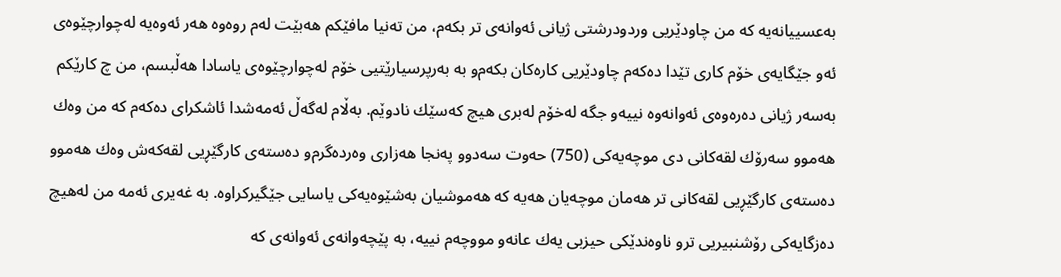به‌عسییانه‌یه‌ كه‌ من چاودێریی وردودرشتی ژیانی ئه‌وانه‌ی تر بكه‌م، من ته‌نیا مافێكم هه‌بێت له‌م روه‌وه‌ هه‌ر ئه‌وه‌یه‌ له‌چوارچێوه‌ی ئه‌و جێگایه‌ی خۆم كاری تێدا ده‌كه‌م چاودێریی كاره‌كان بكه‌م‌و به‌ به‌رپرسیارێتیی خۆم له‌چوارچێوه‌ی یاسادا هه‌ڵبسم، من چ كارێكم به‌سه‌ر ژیانی ده‌ره‌وه‌ی ئه‌وانه‌وه‌ نییه‌و جگه‌ له‌خۆم له‌بری هیچ كه‌سێك نادوێم. به‌ڵام له‌گه‌ڵ ئه‌مه‌شدا ئاشكرای ده‌كه‌م كه‌ من وه‌ك هه‌موو سه‌رۆك لقه‌كانی دی موچه‌یه‌كی (750) حه‌وت سه‌دوو په‌نجا هه‌زاری وه‌رده‌گرم‌و ده‌سته‌ی كارگێڕیی لقه‌كه‌ش وه‌ك هه‌موو ده‌سته‌ی كارگێڕیی لقه‌كانی تر هه‌مان موچه‌یان هه‌یه‌ كه‌ هه‌موشیان به‌شێوه‌یه‌كی یاسایی جێگیركراوه‌. به‌ غه‌یری ئه‌مه‌ من له‌هیچ ده‌زگایه‌كی رۆشنبیریی ترو ناوه‌ندێكی حیزبی یه‌ك عانه‌‌و مووچه‌م نییه‌، به‌ پێچه‌وانه‌ی ئه‌وانه‌ی كه‌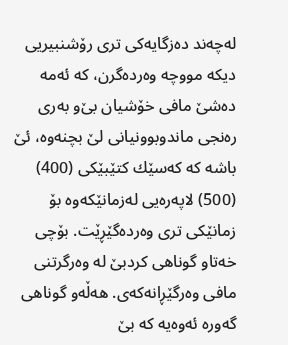له‌چه‌ند ده‌زگایه‌كی تری رۆشنبیریی دیكه‌ مووچه‌ وه‌رده‌گرن، كه‌ ئه‌مه‌ ده‌شێ مافی خۆشیان بێ‌و به‌ری ره‌نجی ماندوبوونیانی لێ بچنه‌وه‌، ئێ باشه‌ كه‌ كه‌سێك كتێبێكی (400) (500) لاپه‌ره‌یی له‌زمانێكه‌وه‌ بۆ زمانێكی تری وه‌رده‌گێڕێت. بۆچی خه‌تاو گوناهی كردبێ له‌ وه‌رگرتنی مافی وه‌رگێڕانه‌كه‌ی. هه‌ڵه‌و گوناهی گه‌وره‌ ئه‌وه‌یه‌ كه‌ بێ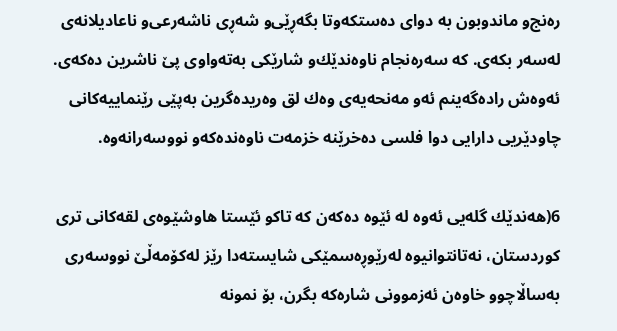ره‌نج‌و ماندوبون به‌ دوای ده‌ستكه‌وتا بگه‌ڕێی‌و شه‌ڕی ناشه‌رعی‌و ناعادیلانه‌ی له‌سه‌ر بكه‌ی. كه‌ سه‌ره‌نجام ناوه‌ندێك‌و شارێكی به‌ته‌واوی پێ ناشرین ده‌كه‌ی. ئه‌وه‌ش راده‌گه‌ینم ئه‌و مه‌نحه‌یه‌ی وه‌ك لق وه‌ریده‌گرین به‌پێی رێنماییه‌كانی چاودێریی دارایی دوا فلسی ده‌خرێنه‌ خزمه‌ت ناوه‌نده‌كه‌و نووسه‌رانه‌وه‌.

6(هه‌ندێك گله‌یی ئه‌وه‌ له‌ ئێوه‌ ده‌كه‌ن كه‌ تاكو ئێستا هاوشێوه‌ی لقه‌كانی تری كوردستان، نه‌تانتوانیوه‌ له‌رێوڕه‌سمێكی شایسته‌دا رێز له‌كۆمه‌ڵێ‌ نووسه‌ری به‌ساڵاچوو خاوه‌ن ئه‌زموونی شاره‌كه‌ بگرن، بۆ نمونه‌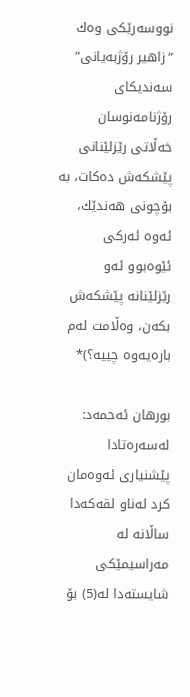نووسه‌رێكی وه‌ك “زاهیر رۆژبه‌یانی” سه‌ندیكای رۆژنامه‌نوسان خه‌ڵاتی رێزلێنانی پێشكه‌ش ده‌كات، به‌ بۆچونی هه‌ندێك، ئه‌وه‌ ئه‌ركی ئێوه‌بوو ئه‌و رێزلێنانه‌ پێشكه‌ش بكه‌ن، وه‌ڵامت له‌م باره‌یه‌وه‌ چییه‌؟)*

بورهان ئه‌حمه‌د: له‌سه‌ره‌تادا پێشنیاری ئه‌وه‌مان كرد له‌ناو لقه‌كه‌دا ساڵانه‌ له‌ مه‌راسیمێكی شایسته‌دا له‌(5) بۆ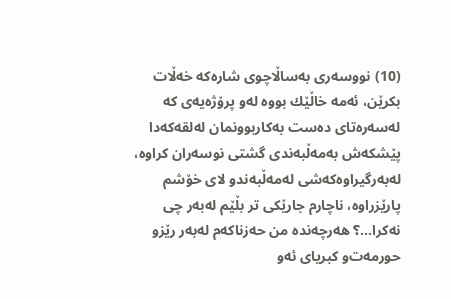(10) نووسه‌ری به‌ساڵاچوی شاره‌كه‌ خه‌ڵات بكرێن، ئه‌مه‌ خاڵێك بووه‌ له‌و پرۆژه‌یه‌ی كه‌ له‌سه‌ره‌تای ده‌ست به‌كاربوونمان له‌لقه‌كه‌دا پێشكه‌ش به‌مه‌ڵبه‌ندی گشتی نوسه‌ران كراوه‌، له‌به‌رگیراوه‌كه‌شی له‌مه‌ڵبه‌ندو لای خۆشم پارێزراوه‌، ناچارم جارێكی تر بڵێم له‌به‌ر چی نه‌كرا…؟ هه‌رچه‌نده‌ من حه‌زناكه‌م له‌به‌ر رێزو حورمه‌ت‌و كبریای ئه‌و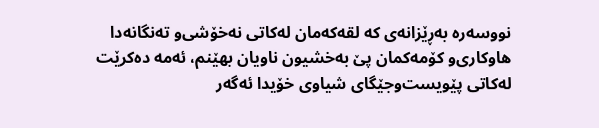نووسه‌ره‌ به‌ڕێزانه‌ی كه‌ لقه‌كه‌مان له‌كاتی نه‌خۆشی‌و ته‌نگانه‌دا هاوكاری‌و كۆمه‌كمان پێ به‌خشیون ناویان بهێنم، ئه‌مه‌ ده‌كرێت له‌كاتی پێویست‌وجێگای شیاوی خۆیدا ئه‌گه‌ر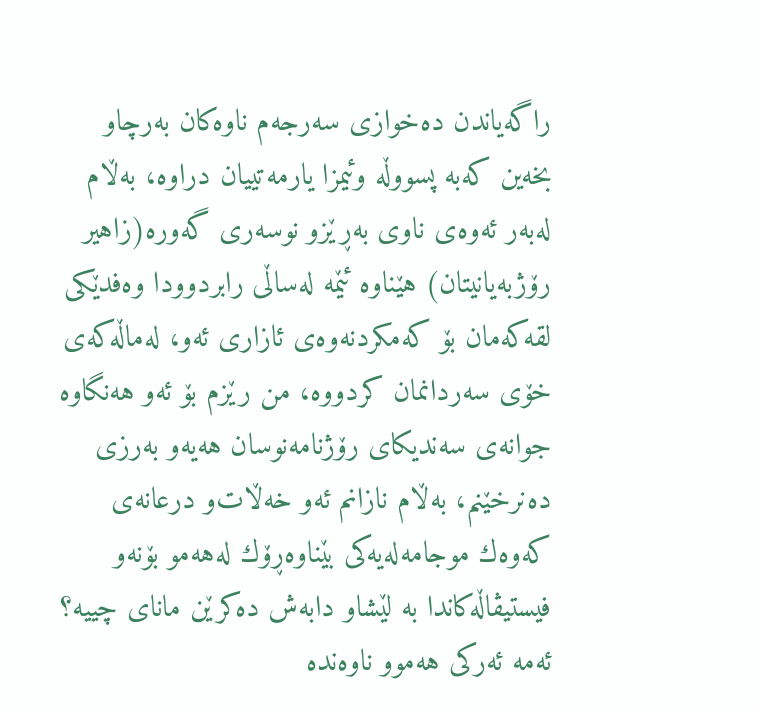راگه‌یاندن ده‌خوازی سه‌رجه‌م ناوه‌كان به‌رچاو بخه‌ین كه‌به‌ پسووڵه‌ وئیمزا یارمه‌تییان دراوه‌، به‌ڵام له‌به‌ر ئه‌وه‌ی ناوی به‌ڕێزو نوسه‌ری گه‌وره‌(زاهیر رۆژبه‌یانیتان) هێناوه‌ ئێمه‌ له‌ساڵی رابردوودا وه‌فدێكی لقه‌كه‌مان بۆ كه‌مكردنه‌وه‌ی ئازاری ئه‌و، له‌ماڵه‌كه‌ی خۆی سه‌ردانمان كردووه‌، من رێزم بۆ ئه‌و هه‌نگاوه‌ جوانه‌ی سه‌ندیكای رۆژنامه‌نوسان هه‌یه‌و به‌رزی ده‌نرخێنم، به‌ڵام نازانم ئه‌و خه‌ڵات‌و درعانه‌ی كه‌وه‌ك موجامه‌له‌یه‌كی بێناوه‌ڕۆك له‌هه‌مو بۆنه‌‌و فیستیڤاڵه‌كاندا به‌ لێشاو دابه‌ش ده‌كرێن مانای چییه‌؟ ئه‌مه‌ ئه‌ركی هه‌موو ناوه‌نده‌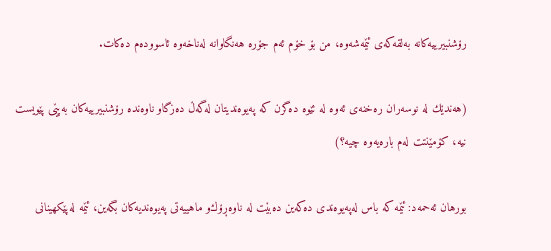رۆشنبیرییه‌كانه‌ به‌لقه‌كه‌ی ئێمه‌شه‌وه‌، من بۆ خۆم ئه‌م جۆره‌ هه‌نگاوانه‌ له‌ناخه‌وه‌ ئاسووده‌م ده‌كات.

(هه‌ندێك له‌ نوسه‌ران ره‌خنه‌ی ئه‌وه‌ له‌ ئێوه‌ ده‌گرن كه‌ په‌یوه‌ندیتان له‌گه‌ڵ ده‌زگا‌و ناوه‌نده‌ رۆشنبیرییه‌كان به‌پێی پێویست نیه‌، كۆمێنتت له‌م باره‌یه‌وه‌ چیه‌؟)

بورهان ئه‌حمه‌د: ئێمه‌ كه‌ باس له‌په‌یوه‌ندی ده‌كه‌ین ده‌بێت له‌ ناوه‌ڕۆك‌و ماهییه‌تی په‌یوه‌ندیه‌كان بگه‌ین، ئێمه‌ له‌پێكهینانی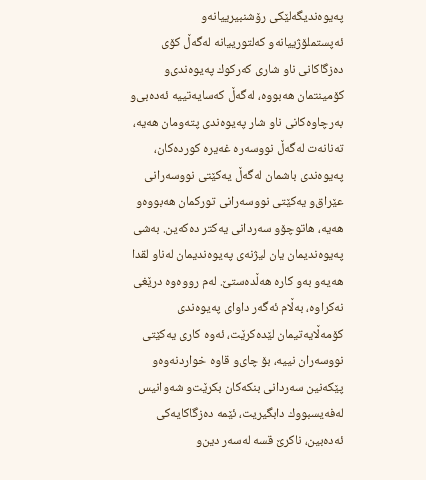په‌یوه‌ندیگه‌لێكی رۆشنبیرییانه‌‌و ئه‌پستملۆژییانه‌و كه‌لتورییانه‌ له‌گه‌ڵ كۆی ده‌زگاكانی ناو شاری كه‌ركوك په‌یوه‌ندی‌و كۆمینتمان هه‌بووه‌، له‌گه‌ڵ كه‌سایه‌تییه‌ ئه‌ده‌بی‌و به‌رچاوه‌كانی ناو شار په‌یوه‌ندی پته‌ومان هه‌یه‌، ته‌نانه‌ت له‌گه‌ڵ نووسه‌ره‌ غه‌یره‌ كورده‌كان، په‌یوه‌ندی باشمان له‌گه‌ڵ یه‌كێتی نووسه‌رانی عێراق‌و یه‌كێتی نووسه‌رانی توركمان هه‌بووه‌و هه‌یه‌، هاتوچۆ‌و سه‌ردانی یه‌كتر ده‌كه‌ین. به‌شی په‌یوه‌ندیمان یان لیژنه‌ی په‌یوه‌ندیمان له‌ناو لقدا هه‌یه‌و به‌و كاره‌ هه‌ڵده‌ستێ. له‌م رووه‌وه‌ درێغی نه‌كراوه‌، به‌ڵام ئه‌گه‌ر داوای په‌یوه‌ندی كۆمه‌ڵایه‌تیمان لێده‌كرێت، ئه‌وه‌ كاری یه‌كێتی نووسه‌ران نییه‌، بۆ چای‌و قاوه‌ خواردنه‌وه‌و پێكه‌نین سه‌ردانی بنكه‌كان بكرێت‌و شه‌وانیس له‌فه‌یسبووك دابگیریت، ئێمه‌ ده‌زگاكایه‌كی ئه‌ده‌بین، ناكرێ قسه‌ له‌سه‌ر دین‌و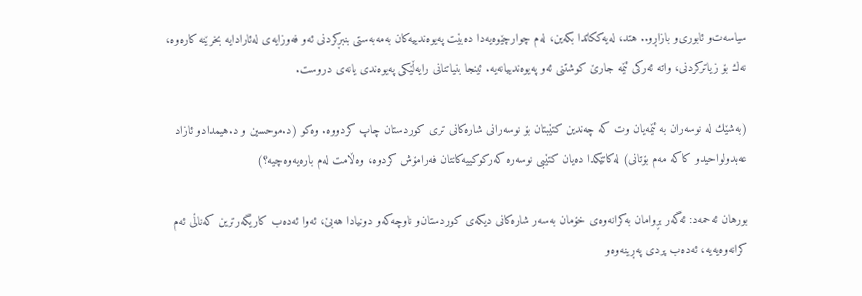سیاسه‌ت‌و ئابوری‌و بازاڕو.. هتد، له‌یه‌ككاتدا بكه‌ین، له‌م چوارچێوه‌یه‌دا ده‌بێت په‌یوه‌ندییه‌كان به‌مه‌به‌ستی بنبڕكردنی ئه‌و فه‌وزایه‌ی له‌ئارادایه‌ بخرێنه‌ كاره‌وه‌، نه‌ك بۆ زیاتركردنی، واته‌ ئه‌ركی ئێمه‌ جارێ كوشتنی ئه‌و په‌یوه‌ندییانه‌یه‌. ئینجا بنیاتنانی رایه‌ڵێكی په‌یوه‌ندی یانه‌ی دروست.

(به‌شێك له‌ نوسه‌ران به‌ ئێمه‌یان وت كه‌ چه‌ندین كتێبتان بۆ نوسه‌رانی شاره‌كانی تری كوردستان چاپ كردووه‌. وه‌كو (د.موحسین و د.هیمدادو ئازاد عه‌بدولواحیدو كاكه‌ مه‌م بۆتانی) له‌كاتێكدا ده‌یان كتێبی نوسه‌ره‌ كه‌ركوكییه‌كانتان فه‌رامۆش كردوه‌، وه‌ڵامت له‌م باره‌یه‌وه‌چیه‌؟)

بورهان ئه‌حمه‌د: ئه‌گه‌ر بڕوامان به‌كرانه‌وه‌ی خۆمان به‌سه‌ر شاره‌كانی دیكه‌ی كوردستان‌و ناوچه‌كه‌و دونیادا هه‌بێ، ئه‌وا ئه‌ده‌ب كاریگه‌رترین كه‌ناڵی ئه‌م كرانه‌وه‌یه‌یه‌، ئه‌ده‌ب پردی په‌ڕینه‌وه‌و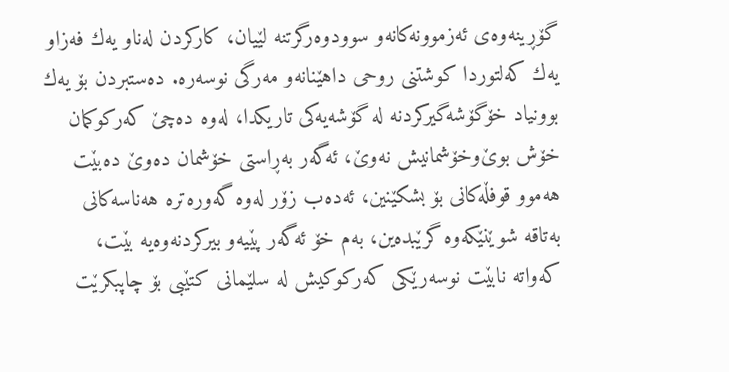گۆڕینه‌وه‌ی ئه‌زموونه‌كانه‌و سوودوه‌رگرتنه‌ لێیان، كاركردن له‌ناو یه‌ك فه‌زاو یه‌ك كه‌لتوردا كوشتنی روحی داهێنانه‌و مه‌رگی نوسه‌ره‌. ده‌ستبردن بۆ یه‌ك بوونیاد خۆگۆشه‌گیركردنه‌ له‌ گۆشه‌یه‌كی تاریكدا، له‌وه‌ ده‌چێ كه‌ركوكمان خۆش بوێ‌وخۆشمانیش نه‌وێ، ئه‌گه‌ر به‌ڕاستی خۆشمان ده‌وێ ده‌بێت هه‌موو قوفڵه‌كانی بۆ بشكێنین، ئه‌ده‌ب زۆر له‌وه‌ گه‌وره‌تره‌ هه‌ناسه‌كانی به‌تاقه‌ شوێنێكه‌وه‌ گرێبده‌ین، به‌م خۆ ئه‌گه‌ر پێیه‌و بیركردنه‌وه‌یه‌ بێت، كه‌واته‌ نابێت نوسه‌رێكی كه‌ركوكیش له‌ سلێمانی كتێبی بۆ چاپبكرێت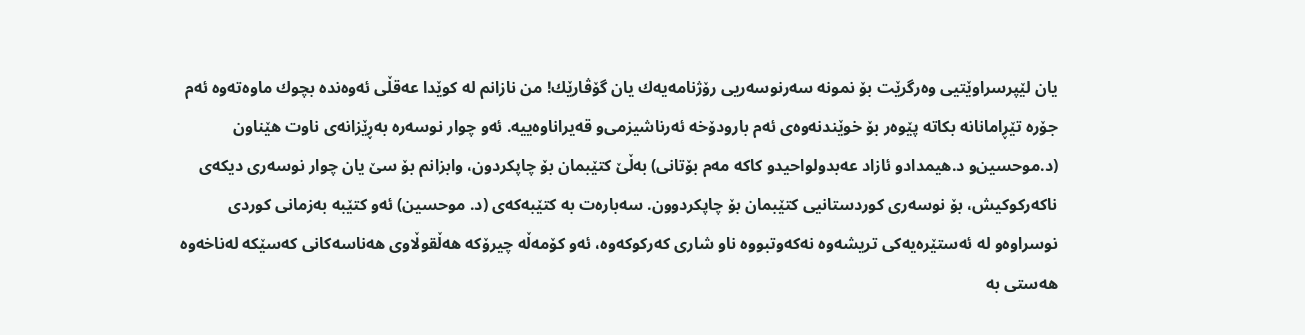یان لێپرسراوێتیی وه‌رگرێت بۆ نمونه‌ سه‌رنوسه‌ریی رۆژنامه‌یه‌ك یان گۆڤارێك! من نازانم له‌ كوێدا عه‌قڵی ئه‌وه‌نده‌ بچوك ماوه‌ته‌وه‌ ئه‌م جۆره‌ تێڕامانانه‌ بكاته‌ پێوه‌ر بۆ خوێندنه‌وه‌ی ئه‌م بارودۆخه‌ ئه‌رناشیزمی‌و قه‌یراناوه‌ییه‌. ئه‌و چوار نوسه‌ره‌ به‌ڕێزانه‌ی ناوت هێناون (د.موحسین‌و د.هیمداد‌و ئازاد عه‌بدولواحیدو كاكه‌ مه‌م بۆتانی) به‌ڵێ كتێبمان بۆ چاپكردون، وابزانم بۆ سێ یان چوار نوسه‌ری دیكه‌ی ناكه‌ركوكیش، بۆ نوسه‌ری كوردستانیی كتێبمان بۆ چاپكردوون. سه‌باره‌ت به‌ كتێبه‌كه‌ی (د. موحسین) ئه‌و كتێبه‌ به‌زمانی كوردی نوسراوه‌و له‌ ئه‌ستێره‌یه‌كی تریشه‌وه‌ نه‌كه‌وتبووه‌ ناو شاری كه‌ركوكه‌وه‌، ئه‌و كۆمه‌ڵه‌ چیرۆكه‌ هه‌ڵقوڵاوی هه‌ناسه‌كانی كه‌سێكه‌ له‌ناخه‌وه‌ هه‌ستی به‌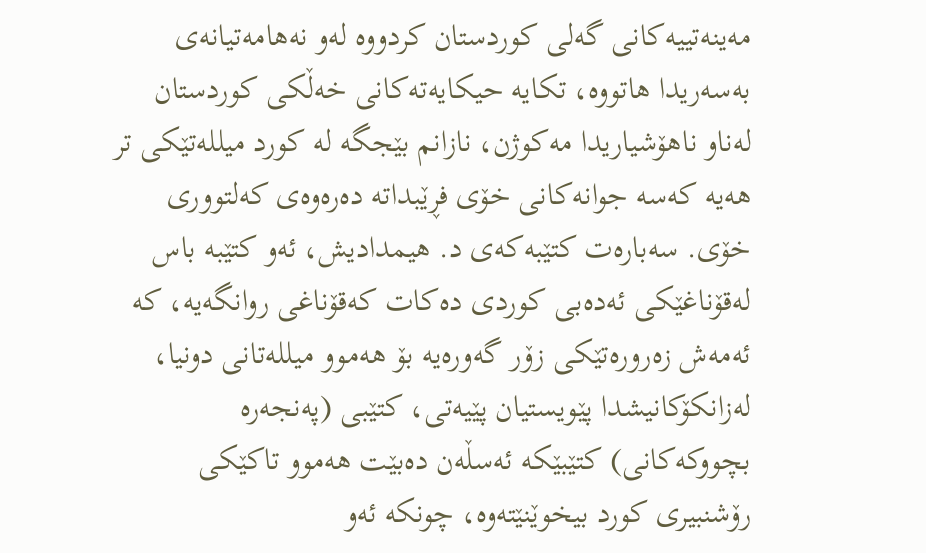مه‌ینه‌تییه‌كانی گه‌لی كوردستان كردووه‌ له‌و نه‌هامه‌تیانه‌ی به‌سه‌ریدا هاتووه‌، تكایه‌ حیكایه‌ته‌كانی خه‌ڵكی كوردستان له‌ناو ناهۆشیاریدا مه‌كوژن، نازانم بێجگه‌ له‌ كورد میلله‌تێكی تر هه‌یه‌ كه‌سه‌ جوانه‌كانی خۆی فڕێبداته‌ ده‌ره‌وه‌ی كه‌لتووری خۆی. سه‌باره‌ت كتێبه‌كه‌ی د. هیمدادیش، ئه‌و كتێبه‌ باس له‌قۆناغێكی ئه‌ده‌بی كوردی ده‌كات كه‌قۆناغی روانگه‌یه‌، كه‌ ئه‌مه‌ش زه‌روره‌تێكی زۆر گه‌وره‌یه‌ بۆ هه‌موو میلله‌تانی دونیا، له‌زانكۆكانیشدا پێویستیان پێیه‌تی، كتێبی (په‌نجه‌ره‌ بچووكه‌كانی) كتێبێكه‌ ئه‌سڵه‌ن ده‌بێت هه‌موو تاكێكی رۆشنبیری كورد بیخوێنێته‌وه‌، چونكه‌ ئه‌و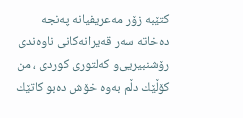كتێبه‌ زۆر مه‌عریفیانه‌ په‌نجه‌ ده‌خاته‌ سه‌ر قه‌یرانه‌كانی ناوه‌ندی رۆشنبیریی‌و كه‌لتوری كوردی ، من كۆڵێك دڵم به‌وه‌ خۆش ده‌بو كاتێك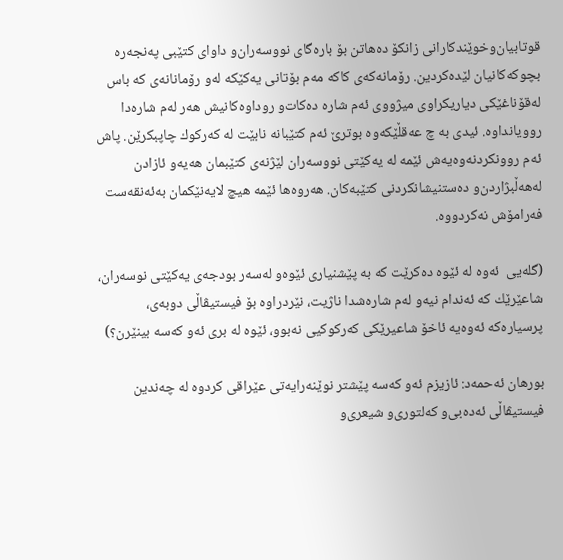قوتابیان‌وخوێندكارانی زانكۆ ده‌هاتن بۆ باره‌گای نووسه‌ران‌و داوای كتێبی په‌نجه‌ره‌ بچوكه‌كانیان لێده‌كردین. رۆمانه‌كه‌ی كاكه‌ مه‌م بۆتانی یه‌كێكه‌ له‌و رۆمانانه‌ی كه‌ باس له‌قۆناغێكی دیاریكراوی میژووی ئه‌م شاره‌ ده‌كات‌و روداوه‌كانیش هه‌ر له‌م شاره‌دا روویانداوه‌. ئیدی به‌ چ عه‌قڵێكه‌وه‌ بوترێ ئه‌م كتێبانه‌ نابێت له‌ كه‌ركوك چاپبكرێن. پاش ئه‌م روونكردنه‌وه‌یه‌ش ئێمه‌ له‌ یه‌كێتی نووسه‌ران لێژنه‌ی كتێبمان هه‌یه‌و ئازادن له‌هه‌ڵبژاردن‌و ده‌ستنیشانكردنی كتێبه‌كان. هه‌روه‌ها ئێمه‌ هیچ لایه‌نێكمان به‌ئه‌نقه‌ست فه‌رامۆش نه‌كردووه‌.

(گله‌یی  ئه‌وه‌ له‌ ئێوه‌ ده‌كرێت كه‌ به‌ پێشنیاری ئێوه‌‌و له‌سه‌ر بودجه‌ی یه‌كێتی نوسه‌ران، شاعێرێك كه‌ ئه‌ندام نیه‌‌و له‌م شاره‌شدا ناژیت، نێردراوه‌ بۆ فیستیڤاڵی دوبه‌ی، پرسیاره‌كه‌ ئه‌وه‌یه‌ ئاخۆ شاعیرێكی كه‌ركوكیی نه‌بوو، ئێوه‌ له‌ بری ئه‌و كه‌سه‌ بینێرن؟)

بورهان ئه‌حمه‌د: ئازیزم ئه‌و كه‌سه‌ پێشتر نوێنه‌رایه‌تی عێراقی كردوه‌ له‌ چه‌ندین فیستیڤاڵی ئه‌ده‌بی‌و كه‌لتوری‌و شیعری‌و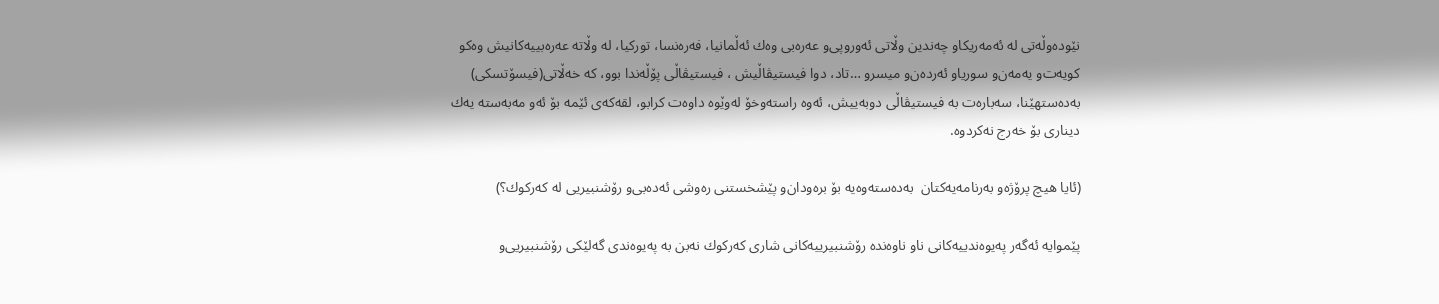نێوده‌وڵه‌تی له‌ ئه‌مه‌ریكا‌و چه‌ندین وڵاتی ئه‌وروپی‌و عه‌ره‌بی وه‌ك ئه‌ڵمانیا، فه‌ره‌نسا، توركیا، له‌ وڵاته‌ عه‌ره‌بییه‌كانیش وه‌كو كویه‌ت‌و یه‌مه‌ن‌و سوریا‌و ئه‌رده‌ن‌و میسر‌و …تاد، دوا فیستیڤاڵیش ، فیستیڤاڵی پۆڵه‌ندا بوو، كه‌ خه‌ڵاتی(فیسۆتسكی) به‌ده‌ستهێنا، سه‌باره‌ت به‌ فیستیڤاڵی دوبه‌ییش، ئه‌وه‌ راسته‌وخۆ له‌وێوه‌ داوه‌ت كرابو، لقه‌كه‌ی ئێمه‌ بۆ ئه‌و مه‌به‌سته‌ یه‌ك دیناری بۆ خه‌رج نه‌كردوه‌.

(ئایا هیچ پرۆژه‌‌و به‌رنامه‌یه‌كتان  به‌ده‌سته‌وه‌یه‌ بۆ بره‌ودان‌و پێشخستنی ره‌وشی ئه‌ده‌بی‌و رۆشنبیریی له‌ كه‌ركوك؟)

پێموایه‌ ئه‌گه‌ر په‌یوه‌ندییه‌كانی ناو ناوه‌نده‌ رۆشنبیرییه‌كانی شاری كه‌ركوك نه‌بن به‌ په‌یوه‌ندی گه‌لێكی رۆشنبیریی‌و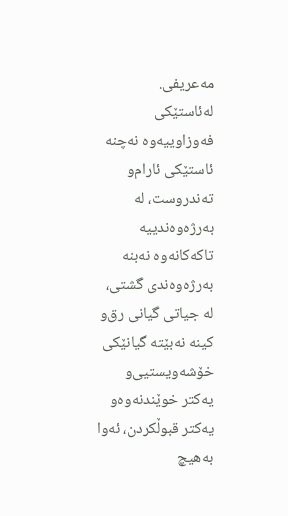مه‌عریفی. له‌ئاستێكی فه‌وزاوییه‌وه‌ نه‌چنه‌ ئاستێكی ئارام‌و ته‌ندروست، له‌ به‌رژه‌وه‌ندییه‌ تاكه‌كانه‌وه‌ نه‌بنه‌ به‌رژه‌وه‌ندی گشتی، له‌ جیاتی گیانی رق‌و كینه‌ نه‌بێته‌ گیانێكی خۆشه‌ویستیی‌و یه‌كتر خوێندنه‌وه‌و یه‌كتر قبوڵكردن، ئه‌وا به‌هیچ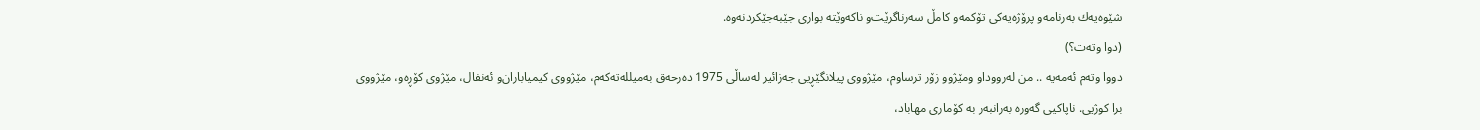شێوه‌یه‌ك به‌رنامه‌و پرۆژه‌یه‌كی تۆكمه‌‌و كامڵ سه‌رناگرێت‌و ناكه‌وێته‌ بواری جێبه‌جێكردنه‌وه‌.
(دوا وته‌ت؟)
دووا وته‌م ئه‌مه‌یه‌ .. من له‌رووداو ومێژوو زۆر ترساوم، مێژووی پیلانگێڕیی جه‌زائیر له‌ساڵی 1975 ده‌رحه‌ق به‌میلله‌ته‌كه‌م، مێژووی كیمیاباران‌و ئه‌نفال، مێژوی كۆڕه‌و، مێژووی برا كوژیی. ناپاكیی گه‌وره‌ به‌رانبه‌ر به‌ كۆماری مهاباد،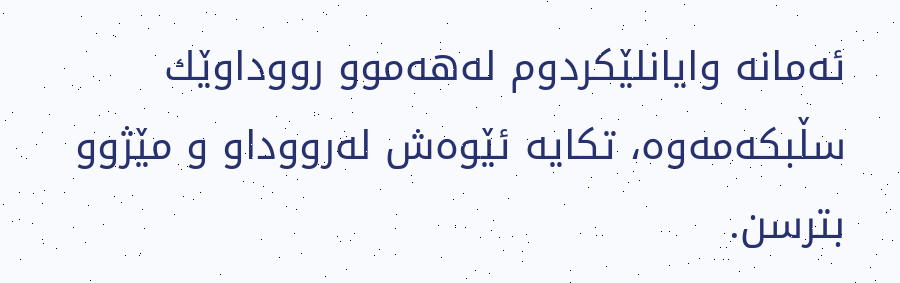ئه‌مانه‌ وایانلێكردوم له‌هه‌موو رووداوێك سڵبكه‌مه‌وه‌، تكایه‌ ئێوه‌ش له‌رووداو و مێژوو بترسن.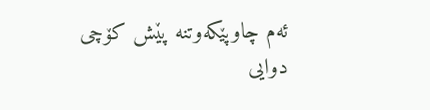ئه‌م چاوپێكه‌وتنه‌ پێش كۆچی دوایی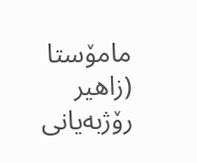مامۆستا (زاهیر رۆژبه‌یانی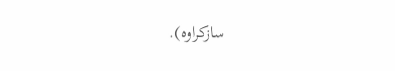سازكراوه‌).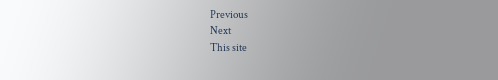Previous
Next
This site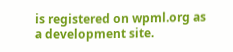is registered on wpml.org as a development site.